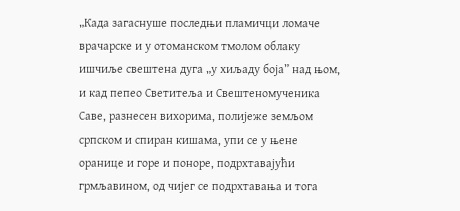„Када загаснуше последњи пламичци ломаче врачарске и у отоманском тмолом облаку ишчиље свештена дуга „у хиљаду боја” над њом, и кад пепео Светитеља и Свештеномученика Саве, разнесен вихорима, полијеже земљом српском и спиран кишама, упи се у њене оранице и горе и поноре, подрхтавајући грмљавином, од чијег се подрхтавања и тога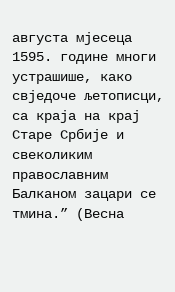августа мјесеца 1595. године многи устрашише, како свједоче љетописци, са краја на крај Старе Србије и свеколиким православним Балканом зацари се тмина.” (Весна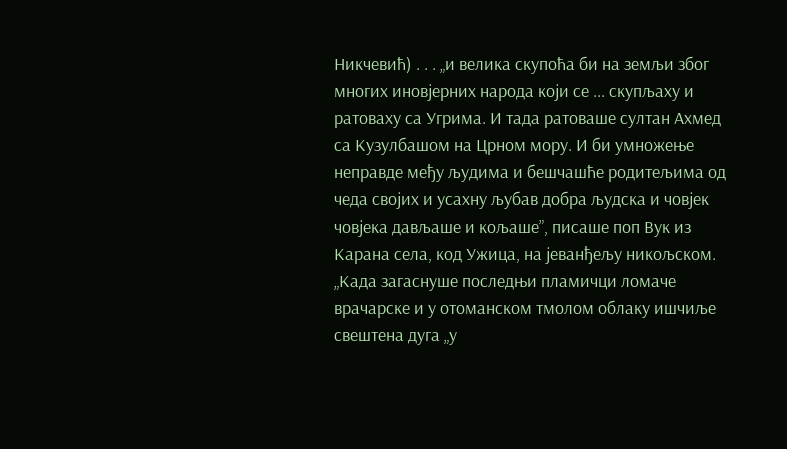Никчевић) . . . „и велика скупоћа би на земљи због многих иновјерних народа који се ... скупљаху и ратоваху са Угрима. И тада ратоваше султан Ахмед са Кузулбашом на Црном мору. И би умножење неправде међу људима и бешчашће родитељима од чеда својих и усахну љубав добра људска и човјек човјека дављаше и кољаше”, писаше поп Вук из Карана села, код Ужица, на јеванђељу никољском.
„Када загаснуше последњи пламичци ломаче врачарске и у отоманском тмолом облаку ишчиље свештена дуга „у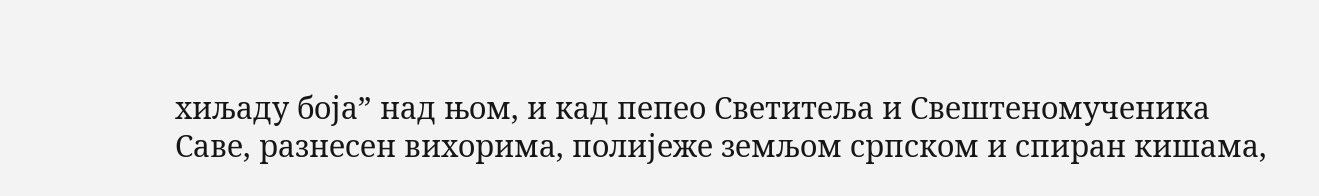хиљаду боја” над њом, и кад пепео Светитеља и Свештеномученика Саве, разнесен вихорима, полијеже земљом српском и спиран кишама,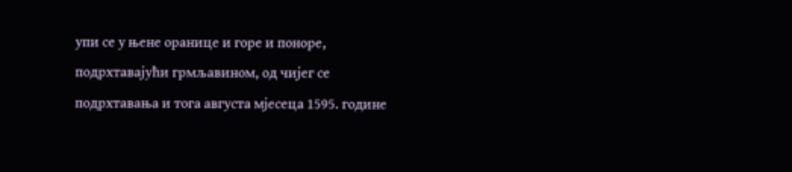упи се у њене оранице и горе и поноре, подрхтавајући грмљавином, од чијег се подрхтавања и тога августа мјесеца 1595. године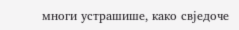многи устрашише, како свједоче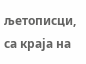љетописци, са краја на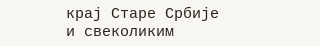крај Старе Србије и свеколиким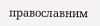православним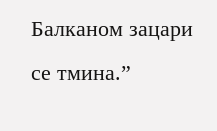Балканом зацари се тмина.”